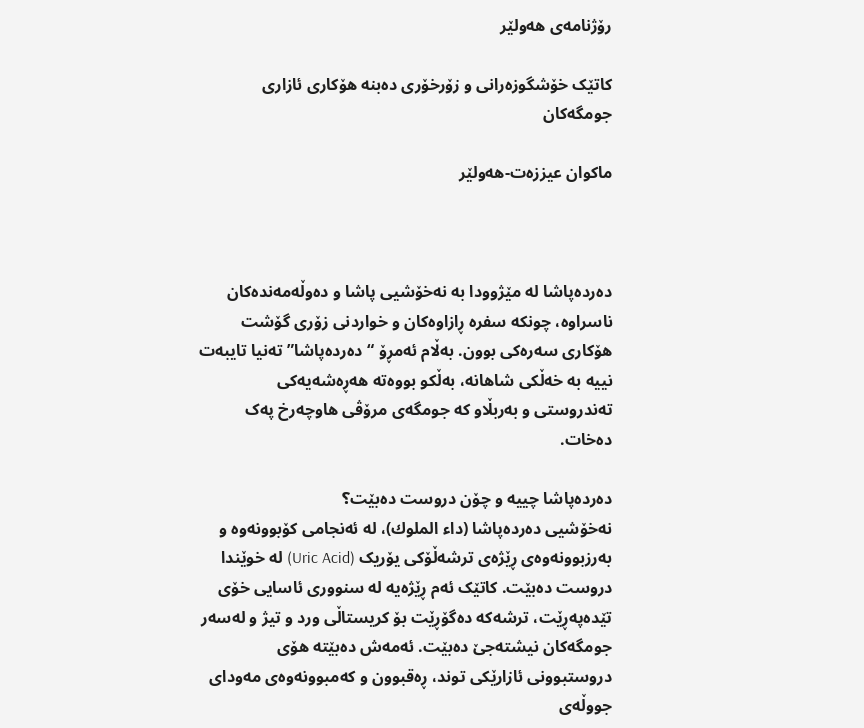رۆژنامەی ھەولێر

کاتێک خۆشگوزەرانی و زۆرخۆری دەبنە هۆکاری ئازاری جومگەکان

ماكوان عيززه‌‌ت-هەولێر



دەردەپاشا لە مێژوودا بە نەخۆشیی پاشا و دەوڵەمەندەکان ناسراوە، چونکە سفرە ڕازاوەكان و خواردنی زۆری گۆشت هۆکاری سەرەکی بوون. بەڵام ئەمڕۆ “دەردەپاشا” تەنیا تایبەت نییە بە خەڵکی شاهانە، بەڵکو بووەتە هەڕەشەیەکی تەندروستی و بەربڵاو کە جومگەی مرۆڤی هاوچەرخ پەک دەخات.

دەردەپاشا چییە و چۆن دروست دەبێت؟
نەخۆشیی دەردەپاشا (دا‌ء الملوك)، لە ئەنجامی کۆبوونەوە و بەرزبوونەوەی ڕێژەی ترشەڵۆکی یۆریک (Uric Acid) لە خوێندا دروست دەبێت. کاتێک ئەم ڕێژەیە لە سنووری ئاسایی خۆی تێدەپەڕێت، ترشەکە دەگۆڕێت بۆ کریستاڵی ورد و تیژ و لەسەر جومگەکان نیشتەجێ دەبێت. ئەمەش دەبێتە هۆی دروستبوونی ئازارێکی توند، ڕەقبوون و کەمبوونەوەی مەودای جووڵەی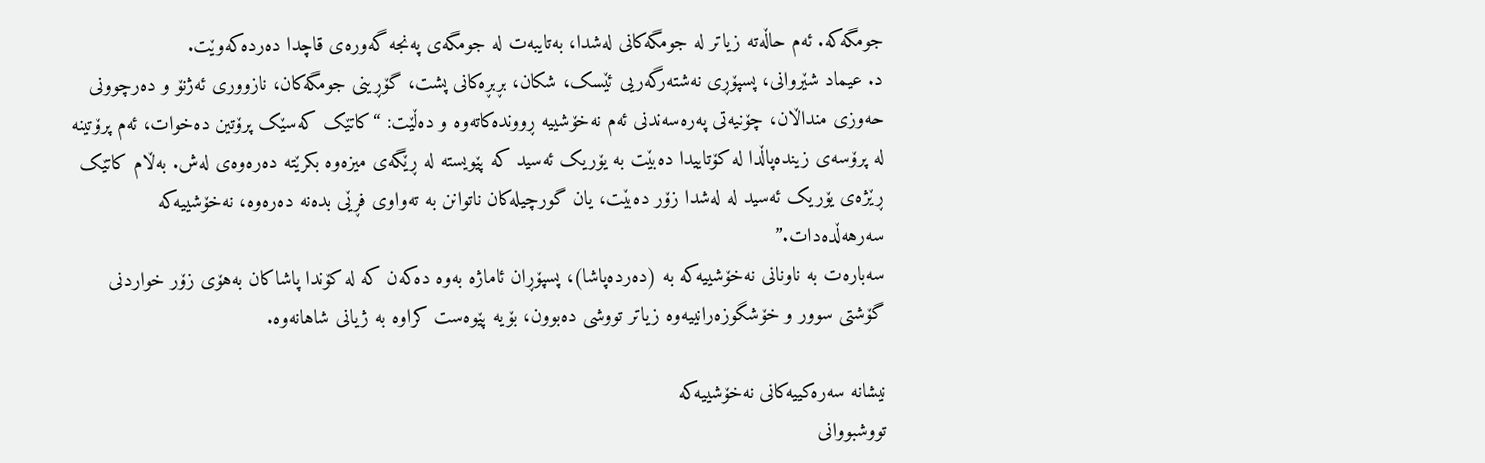جومگەکە. ئەم حاڵەتە زیاتر لە جومگەکانی لەشدا، بەتایبەت لە جومگەی پەنجە گەورەی قاچدا دەردەکەوێت.
د. عیماد شێروانی، پسپۆڕی نەشتەرگەریی ئێسک، شکان، بڕبڕەکانی پشت، گۆڕینی جومگەکان، نازووری ئەژنۆ و دەرچوونی حەوزی منداڵان، چۆنیەتی پەرەسەندنی ئەم نەخۆشییە ڕووندەکاتەوە و دەڵێت: “کاتێک کەسێک پرۆتین دەخوات، ئەم پرۆتینە لە پرۆسەی زیندەپاڵدا لە کۆتاییدا دەبێت بە یۆریک ئەسید کە پێویستە لە ڕێگەی میزەوە بکرێتە دەرەوەی لەش. بەڵام کاتێک ڕێژەی یۆریک ئەسید لە لەشدا زۆر دەبێت، یان گورچیلەکان ناتوانن بە تەواوی فڕێی بدەنە دەرەوە، نەخۆشییەکە سەرهەڵدەدات.”
سەبارەت بە ناونانی نەخۆشییەکە بە (دەردەپاشا)، پسپۆڕان ئاماژە بەوە دەکەن کە لە کۆندا پاشاکان بەهۆی زۆر خواردنی گۆشتی سوور و خۆشگوزەرانییەوە زیاتر تووشی دەبوون، بۆیە پێوەست کراوە بە ژیانی شاهانەوە.

نیشانە سەرەکییەکانی نەخۆشییەکە
تووشبووانی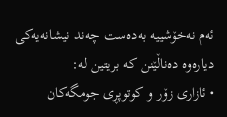ئەم نەخۆشییە بەدەست چەند نیشانەیەکی دیارەوە دەناڵێنن کە بریتین لە:
• ئازاری زۆر و کوتوپڕی جومگەکان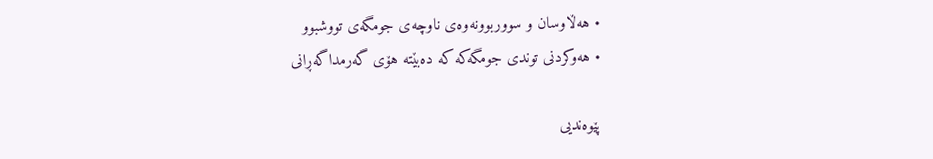• هەڵاوسان و سووربوونەوەی ناوچەی جومگەی تووشبوو
• هەوکردنی توندی جومگەکە کە دەبێتە هۆی گەرمداگەڕانی

پێوەندیی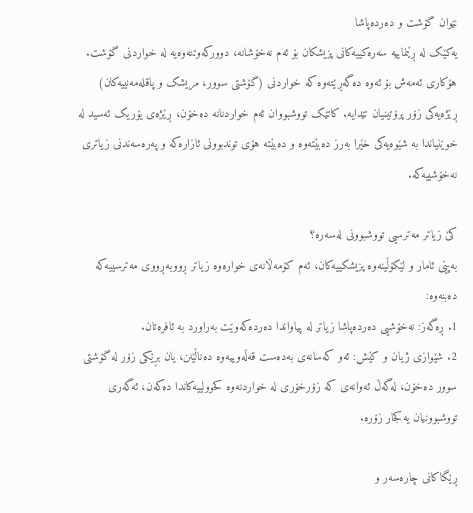نێوان گۆشت و دەردەپاشا
یەکێک لە ڕێنماییە سەرەکییەکانی پزیشکان بۆ ئەم نەخۆشانه، دوورکەوتنەوەیە لە خواردنی گۆشت. هۆکاری ئەمەش بۆ ئەوە دەگەڕێتەوە کە خواردنی (گۆشتی سوور، مریشک و پاقلەمەنییەکان) ڕێژەیەکی زۆر پرۆتینیان تێدایە. کاتێک تووشبووان ئەم خواردنانە دەخۆن، ڕێژەی یۆریک ئەسید لە خوێنیاندا بە شێوەیەکی خێرا بەرز دەبێتەوە و دەبێتە هۆی توندبوونی ئازارەکە و پەرەسەندنی زیاتری نەخۆشییەکە.

کێ زیاتر مەترسیی تووشبوونی لەسەرە؟
بەپێی ئامار و لێکۆڵینەوە پزیشکییەکان، ئەم کۆمەڵانەی خوارەوە زیاتر ڕووبەڕووی مەترسییەکە دەبنەوە:
1. ڕەگەز: نەخۆشیی دەردەپاشا زیاتر لە پیاواندا دەردەکەوێت بەراورد بە ئافرەتان.
2. شێوازی ژیان و کێش: ئەو کەسانەی بەدەست قەڵەوییەوە دەناڵێنن، یان بڕێکی زۆر لە گۆشتی سوور دەخۆن، لەگەڵ ئەوانەی کە زۆرخۆری لە خواردنەوە کحوولییەکاندا دەکەن، ئەگەری تووشبوونیان یەکجار زۆرە.

ڕێگاکانی چارەسەر و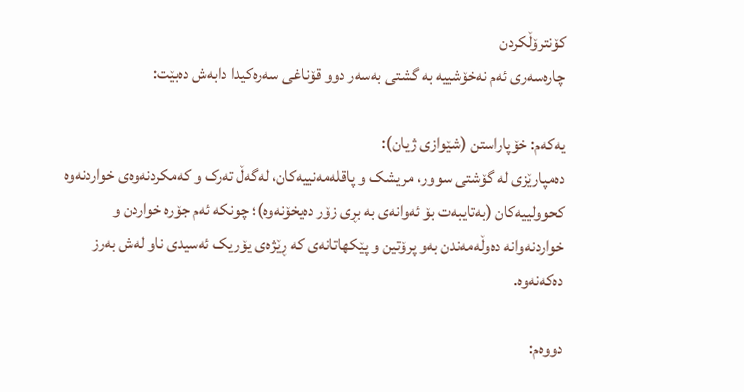کۆنترۆڵکردن
چارەسەری ئەم نەخۆشییە بە گشتی بەسەر دوو قۆناغی سەرەکیدا دابەش دەبێت:

یەکەم: خۆپاراستن (شێوازی ژیان):
دەمپارێزی لە گۆشتی سوور، مریشک و پاقلەمەنییەکان، لەگەڵ تەرک و کەمکردنەوەی خواردنەوە کحوولییەکان (بەتایبەت بۆ ئەوانەی بە بڕی زۆر دەیخۆنەوە)؛ چونکە ئەم جۆرە خواردن و خواردنەوانە دەوڵەمەندن بەو پرۆتین و پێکهاتانەی کە ڕێژەی یۆریک ئەسیدی ناو لەش بەرز دەکەنەوە.

دووەم: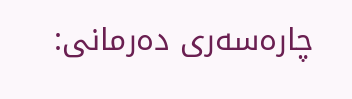چارەسەری دەرمانی: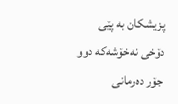پزیشکان بە پێی دۆخی نەخۆشەکە دوو جۆر دەرمانی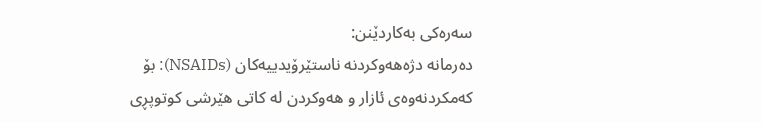سەرەکی بەکاردێنن:
دەرمانە دژەهەوکردنە ناستێرۆیدییەکان (NSAIDs): بۆ کەمکردنەوەی ئازار و هەوکردن لە کاتی هێرشی کوتوپڕی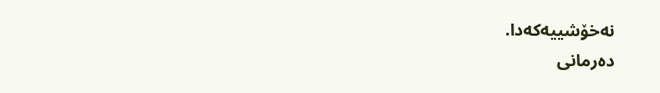نەخۆشییەکەدا.
دەرمانی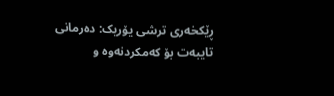ڕێکخەری ترشی یۆریک: دەرمانی تایبەت بۆ کەمکردنەوە و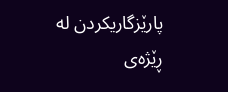پارێزگاریکردن لە ڕێژەی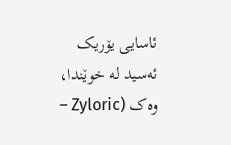ئاسایی یۆریک ئەسید لە خوێندا، وەک (Zyloric –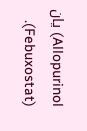Allopurinol) یان (Febuxostat).